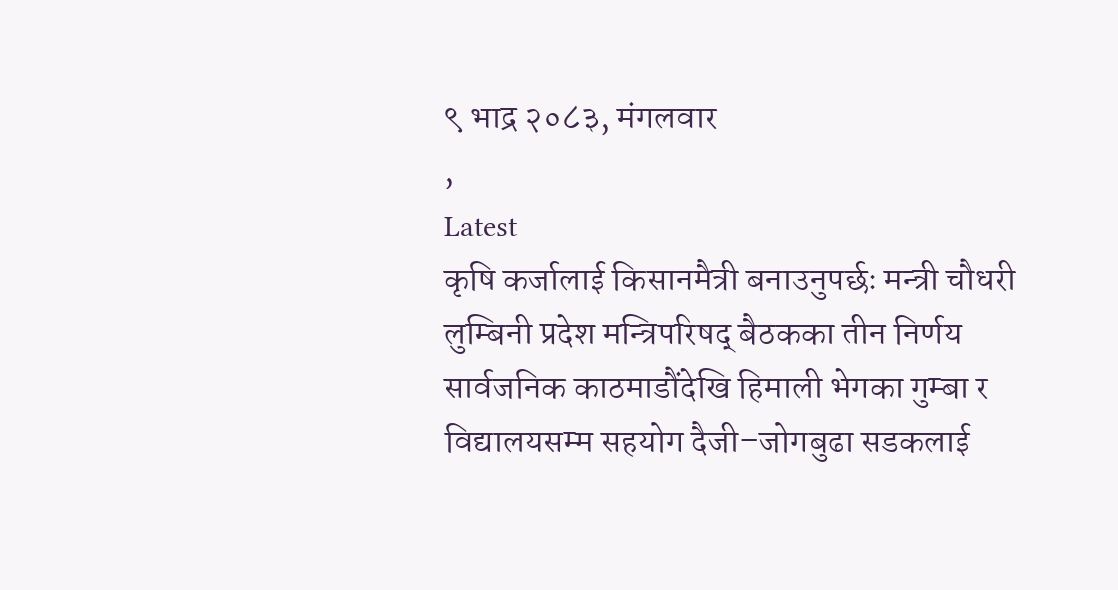९ भाद्र २०८३, मंगलवार
,
Latest
कृषि कर्जालाई किसानमैत्री बनाउनुपर्छः मन्त्री चौधरी लुम्बिनी प्रदेश मन्त्रिपरिषद् बैठकका तीन निर्णय सार्वजनिक काठमाडौंदेखि हिमाली भेगका गुम्बा र विद्यालयसम्म सहयोग दैजी–जोगबुढा सडकलाई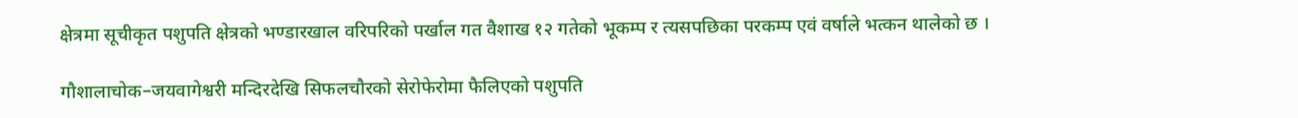क्षेत्रमा सूचीकृत पशुपति क्षेत्रको भण्डारखाल वरिपरिको पर्खाल गत वैशाख १२ गतेको भूकम्प र त्यसपछिका परकम्प एवं वर्षाले भत्कन थालेको छ ।

गौशालाचोक–जयवागेश्वरी मन्दिरदेखि सिफलचौरको सेरोफेरोमा फैलिएको पशुपति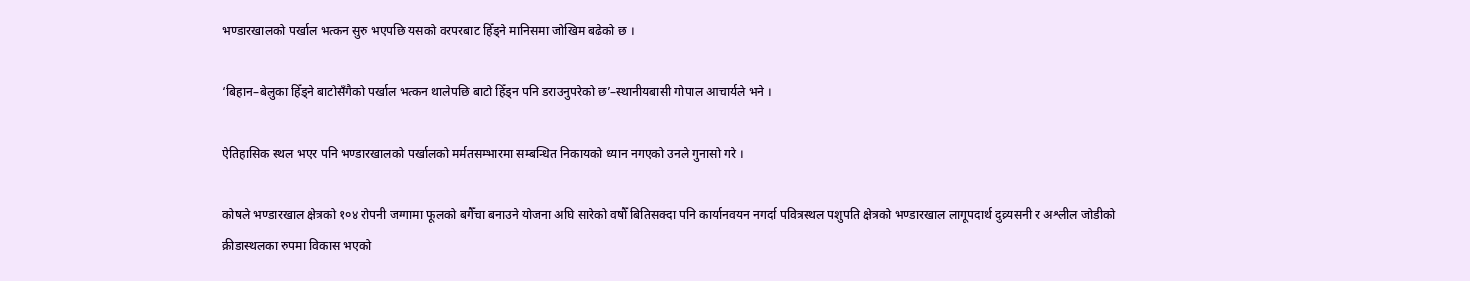भण्डारखालको पर्खाल भत्कन सुरु भएपछि यसको वरपरबाट हिँड्ने मानिसमा जोखिम बढेको छ ।

‘बिहान–बेलुका हिँड्ने बाटोसँगैको पर्खाल भत्कन थालेपछि बाटो हिँड्न पनि डराउनुपरेको छ’–स्थानीयबासी गोपाल आचार्यले भने ।

ऐतिहासिक स्थल भएर पनि भण्डारखालको पर्खालको मर्मतसम्भारमा सम्बन्धित निकायको ध्यान नगएको उनले गुनासो गरे ।

कोषले भण्डारखाल क्षेत्रको १०४ रोपनी जग्गामा फूलको बगैँचा बनाउने योजना अघि सारेको वषौँ बितिसक्दा पनि कार्यानवयन नगर्दा पवित्रस्थल पशुपति क्षेत्रको भण्डारखाल लागूपदार्थ दुव्र्यसनी र अश्लील जोडीको क्रीडास्थलका रुपमा विकास भएको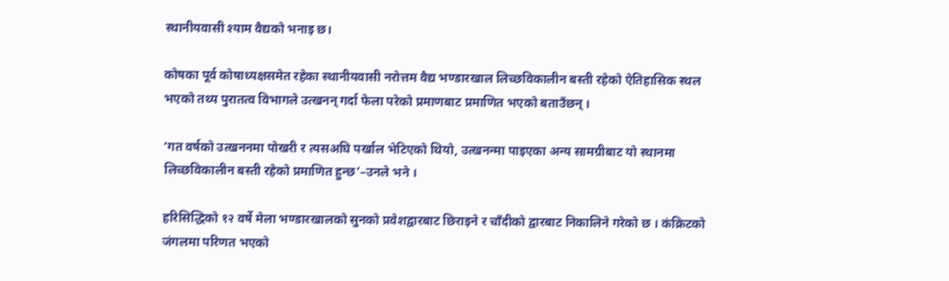स्थानीयवासी श्याम वैद्यको भनाइ छ।

कोषका पूर्व कोषाध्यक्षसमेत रहेका स्थानीयवासी नरोत्तम वैद्य भण्डारखाल लिच्छविकालीन बस्ती रहेको ऐतिहासिक स्थल भएको तथ्य पुरातत्व विभागले उत्खनन् गर्दा फेला परेको प्रमाणबाट प्रमाणित भएको बताउँछन् ।

‘गत वर्षको उत्खननमा पोखरी र त्यसअघि पर्खाल भेटिएको थियो, उत्खनन्मा पाइएका अन्य सामग्रीबाट यो स्थानमा लिच्छविकालीन बस्ती रहेको प्रमाणित हुन्छ’–उनले भने ।

हरिसिद्धिको १२ वर्षे मेला भण्डारखालको सुनको प्रवेशद्वारबाट छिराइने र चाँदीको द्वारबाट निकालिने गरेको छ । कंक्रिटको जंगलमा परिणत भएको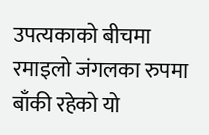उपत्यकाको बीचमा रमाइलो जंगलका रुपमा बाँकी रहेको यो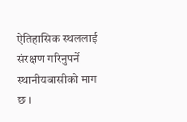ऐतिहासिक स्थललाई संरक्षण गरिनुपर्ने स्थानीयबासीको माग छ ।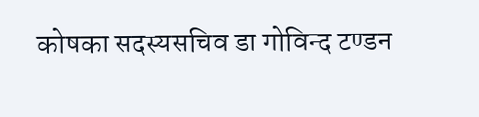कोषका सदस्यसचिव डा गोविन्द टण्डन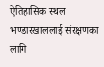ऐतिहासिक स्थल भण्डारखाललाई संरक्षणका लागि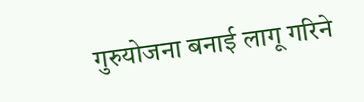गुरुयोजना बनाई लागू गरिने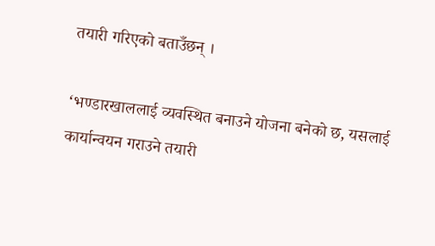तयारी गरिएको बताउँछन् ।

‘भण्डारखाललाई व्यवस्थित बनाउने योजना बनेको छ, यसलाई कार्यान्वयन गराउने तयारी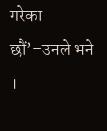गरेका छौं’–उनले भने ।